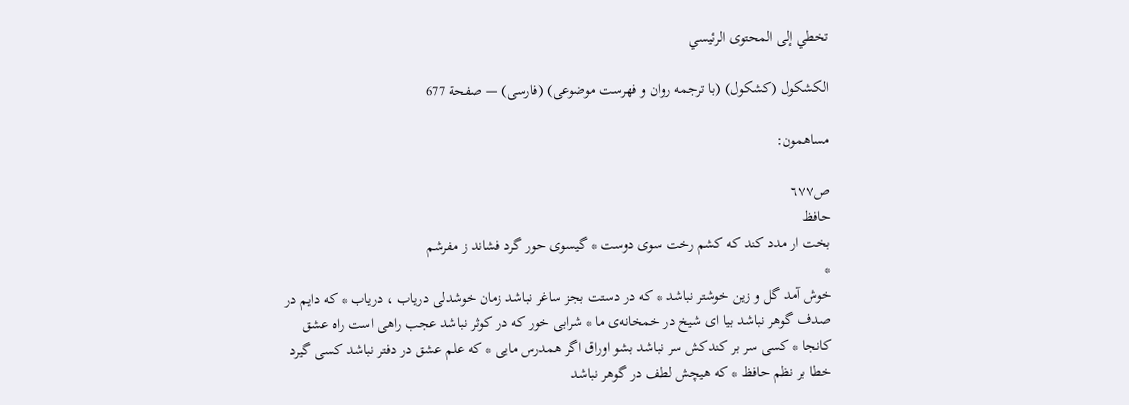تخطي إلى المحتوى الرئيسي

الكشكول (كشكول) (با ترجمه روان و فهرست موضوعى) (فارسى) — صفحة 677

مساهمون:

ص٦٧٧
حافظ
بخت ار مدد كند كه كشم رخت سوى دوست * گيسوى حور گرد فشاند ز مفرشم
*
خوش آمد گل و زين خوشتر نباشد * كه در دستت بجز ساغر نباشد زمان خوشدلى درياب ، درياب * كه دايم در صدف گوهر نباشد بيا اى شيخ در خمخانه‌ى ما * شرابى خور كه در كوثر نباشد عجب راهى است راه عشق كانجا * كسى سر بر كندكش سر نباشد بشو اوراق اگر همدرس مايى * كه علم عشق در دفتر نباشد كسى گيرد خطا بر نظم حافظ * كه هيچش لطف در گوهر نباشد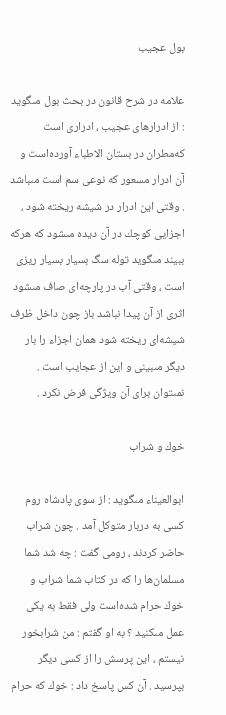بول عجيب

علامه در شرح قانون در بحث بول مىگويد : از ادرارهاى عجيب ، ادرارى است كه‌مطران در بستان الاطباء آورده‌است و آن ادرار مسعور كه نوعى سم است مىباشد . وقتى اين ادرار در شيشه ريخته شود ، اجزايى كوچك در آن ديده مىشود كه هركه ببيند مىگويد توله سگ بسيار بسيار ريزى است ، وقتى آب در پارچه‌اى صاف مىشود اثرى از آن پيدا نباشد باز چون داخل ظرف شيشه‌اى ريخته شود همان اجزاء را بار ديگر مىبينى و اين از عجايب است . نمىتوان براى آن ويژگى فرض نكرد .

خوك و شراب

ابوالعيناء مىگويد : از سوى پادشاه روم كسى به دربار متوكل آمد . چون شراب حاضر كردند ، رومى گفت : چه شد شما مسلمان‌ها را كه در كتاب شما شراب و خوك حرام شده‌است ولى فقط به يكى عمل مىكنيد ؟ به او گفتم : من شرابخور نيستم ، اين پرسش را از كسى ديگر بپرسيد . آن كس پاسخ داد : خوك كه حرام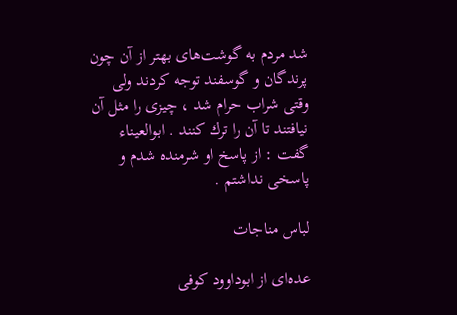شد مردم به گوشت‌هاى بهتر از آن چون پرندگان و گوسفند توجه كردند ولى وقتى شراب حرام شد ، چيزى را مثل آن نيافتند تا آن را ترك كنند . ابوالعيناء گفت : از پاسخ او شرمنده شدم و پاسخى نداشتم .

لباس مناجات

عده‌اى از ابوداوود كوفى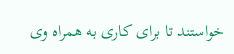خواستند تا براى كارى به همراه وى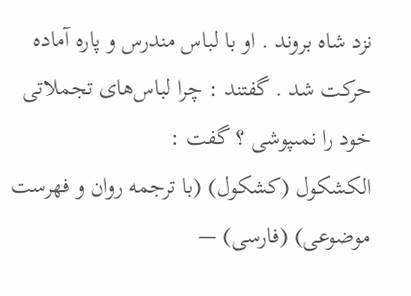نزد شاه بروند . او با لباس مندرس و پاره آماده حركت شد . گفتند : چرا لباس‌هاى تجملاتى خود را نمىپوشى ؟ گفت :
الكشكول (كشكول) (با ترجمه روان و فهرست موضوعى) (فارسى) —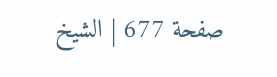صفحة 677 | الشيخ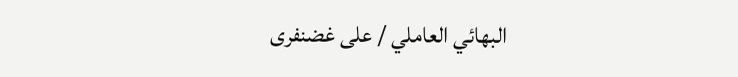البهائي العاملي / على غضنفرى